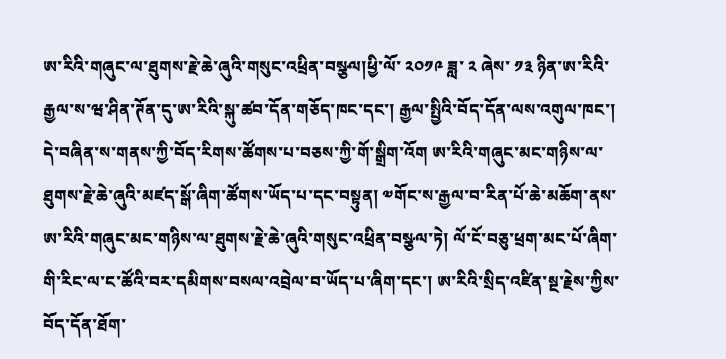ཨ་རིའི་གཞུང་ལ་ཐུགས་རྗེ་ཆེ་ཞུའི་གསུང་འཕྲིན་བསྩལ།ཕྱི་ལོ་ ༢༠༡༩ ཟླ་ ༢ ཞེས་ ༡༣ ཉིན་ཨ་རིའི་རྒྱལ་ས་ཝ་ཤིན་ཊོན་དུ་ཨ་རིའི་སྐུ་ཚབ་དོན་གཅོད་ཁང་དང་། རྒྱལ་སྤྱིའི་བོད་དོན་ལས་འགུལ་ཁང་། དེ་བཞིན་ས་གནས་ཀྱི་བོད་རིགས་ཚོགས་པ་བཅས་ཀྱི་གོ་སྒྲིག་འོག ཨ་རིའི་གཞུང་མང་གཉིས་ལ་ཐུགས་རྗེ་ཆེ་ཞུའི་མཛད་སྒོ་ཞིག་ཚོགས་ཡོད་པ་དང་བསྟུན། ༧གོང་ས་རྒྱལ་བ་རིན་པོ་ཆེ་མཆོག་ནས་ཨ་རིའི་གཞུང་མང་གཉིས་ལ་ཐུགས་རྗེ་ཆེ་ཞུའི་གསུང་འཕྲིན་བསྩལ་ཏེ། ལོ་ངོ་བཅུ་ཕྲག་མང་པོ་ཞིག་གི་རིང་ལ་ང་ཚོའི་བར་དམིགས་བསལ་འབྲེལ་བ་ཡོད་པ་ཞིག་དང་། ཨ་རིའི་སྲིད་འཛིན་སྔ་རྗེས་ཀྱིས་བོད་དོན་ཐོག་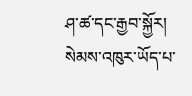ཤ་ཚ་དང་རྒྱབ་སྐྱོར། སེམས་འཁུར་ཡོད་པ་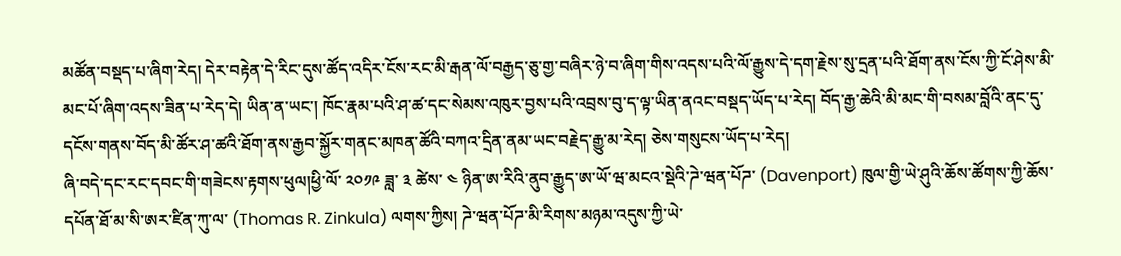མཚོན་བསྡད་པ་ཞིག་རེད། དེར་བརྟེན་དེ་རིང་དུས་ཚོད་འདིར་ངོས་རང་མི་རྒན་ལོ་བརྒྱད་ཅུ་གྱ་བཞིར་ཉེ་བ་ཞིག་གིས་འདས་པའི་ལོ་རྒྱུས་དེ་དག་རྗེས་སུ་དྲན་པའི་ཐོག་ནས་ངོས་ཀྱི་ངོ་ཤེས་མི་མང་པོ་ཞིག་འདས་ཟིན་པ་རེད་དེ། ཡིན་ན་ཡང་། ཁོང་རྣམ་པའི་ཤ་ཚ་དང་སེམས་འཁུར་བྱས་པའི་འབྲས་བུ་ད་ལྟ་ཡིན་ནའང་བསྡད་ཡོད་པ་རེད། བོད་རྒྱ་ཆེའི་མི་མང་གི་བསམ་བློའི་ནང་དུ་དངོས་གནས་བོད་མི་ཚོར་ཤ་ཚའི་ཐོག་ནས་རྒྱབ་སྐྱོར་གནང་མཁན་ཚོའི་བཀའ་དྲིན་ནམ་ཡང་བརྗེད་རྒྱུ་མ་རེད། ཅེས་གསུངས་ཡོད་པ་རེད།
ཞི་བདེ་དང་རང་དབང་གི་གཟེངས་རྟགས་ཕུལ།ཕྱི་ལོ་ ༢༠༡༩ ཟླ་ ༣ ཚེས་ ༤ ཉིན་ཨ་རིའི་ནུབ་རྒྱུད་ཨ་ཡོ་ཝ་མངའ་སྡེའི་ཌེ་ཝན་པོཌ་ (Davenport) ཁུལ་གྱི་ཡེ་ཤུའི་ཆོས་ཚོགས་ཀྱི་ཆོས་དཔོན་ཐོ་མ་སི་ཨར་ཛིན་ཀུ་ལ་ (Thomas R. Zinkula) ལགས་ཀྱིས། ཌེ་ཝན་པོཌ་མི་རིགས་མཉམ་འདུས་ཀྱི་ཡེ་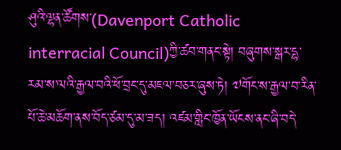ཤུའི་ལྷན་ཚོགས་(Davenport Catholic interracial Council)ཀྱི་ཚབ་གནང་སྟེ། བཞུགས་སྒར་དྷ་རམ་ས་ལའི་རྒྱལ་བའི་ཕོ་བྲང་དུ་མཇལ་བཅར་ཞུས་ཏེ། ༧གོང་ས་རྒྱལ་བ་རིན་པོ་ཆེ་མཆོག་ནས་བོད་ཙམ་དུ་མ་ཟད། འཛམ་གླིང་ཁྱོན་ཡོངས་ནང་ཞི་བདེ་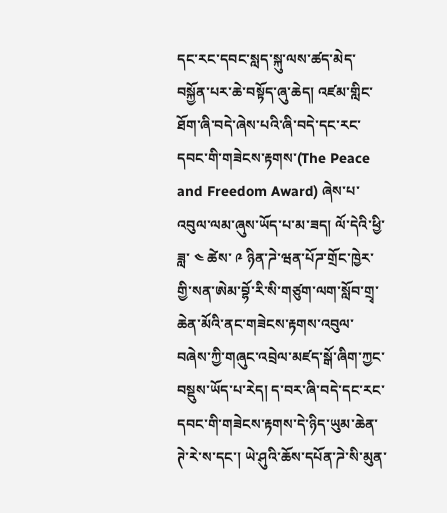དང་རང་དབང་སླད་སྐུ་ལས་ཚད་མེད་བསྐྱོན་པར་ཆེ་བསྟོད་ཞུ་ཆེད། འཛམ་གླིང་ཐོག་ཞི་བདེ་ཞེས་པའི་ཞི་བདེ་དང་རང་དབང་གི་གཟེངས་རྟགས་(The Peace and Freedom Award) ཞེས་པ་འབུལ་ལམ་ཞུས་ཡོད་པ་མ་ཟད། ལོ་དེའི་ཕྱི་ཟླ་ ༤ ཚེས་ ༩ ཉིན་ཌེ་ཝན་པོཌ་གྲོང་ཁྱེར་གྱི་སན་ཨེམ་བྷོ་རི་སི་གཙུག་ལག་སློབ་གྲྭ་ཆེན་མོའི་ནང་གཟེངས་རྟགས་འབུལ་བཞེས་ཀྱི་གཞུང་འབྲེལ་མཛད་སྒོ་ཞིག་ཀྱང་བསྡུས་ཡོད་པ་རེད། ད་བར་ཞི་བདེ་དང་རང་དབང་གི་གཟེངས་རྟགས་དེ་ཉིད་ཡུམ་ཆེན་ཊེ་རེ་ས་དང་། ཡེ་ཤུའི་ཆོས་དཔོན་ཌེ་སི་མུན་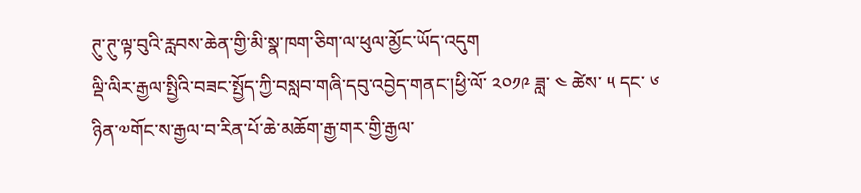ཊུ་ཊུ་ལྟ་བུའི་རླབས་ཆེན་གྱི་མི་སྣ་ཁག་ཅིག་ལ་ཕུལ་མྱོང་ཡོད་འདུག
ལྡི་ལིར་རྒྱལ་སྤྱིའི་བཟང་སྤྱོད་ཀྱི་བསླབ་གཞི་དབུ་འབྱེད་གནང་།ཕྱི་ལོ་ ༢༠༡༩ ཟླ་ ༤ ཚེས་ ༥ དང་ ༦ ཉིན་༧གོང་ས་རྒྱལ་བ་རིན་པོ་ཆེ་མཆོག་རྒྱ་གར་གྱི་རྒྱལ་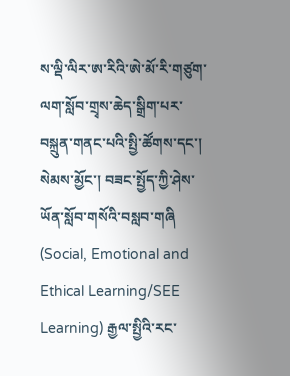ས་ལྡི་ལིར་ཨ་རིའི་ཨེ་མོ་རི་གཙུག་ལག་སློབ་གྲྭས་ཆེད་སྒྲིག་པར་བསྐྲུན་གནང་པའི་སྤྱི་ཚོགས་དང་། སེམས་མྱོང་། བཟང་སྤྱོད་ཀྱི་ཤེས་ཡོན་སློབ་གསོའི་བསླབ་གཞི (Social, Emotional and Ethical Learning/SEE Learning) རྒྱལ་སྤྱིའི་རང་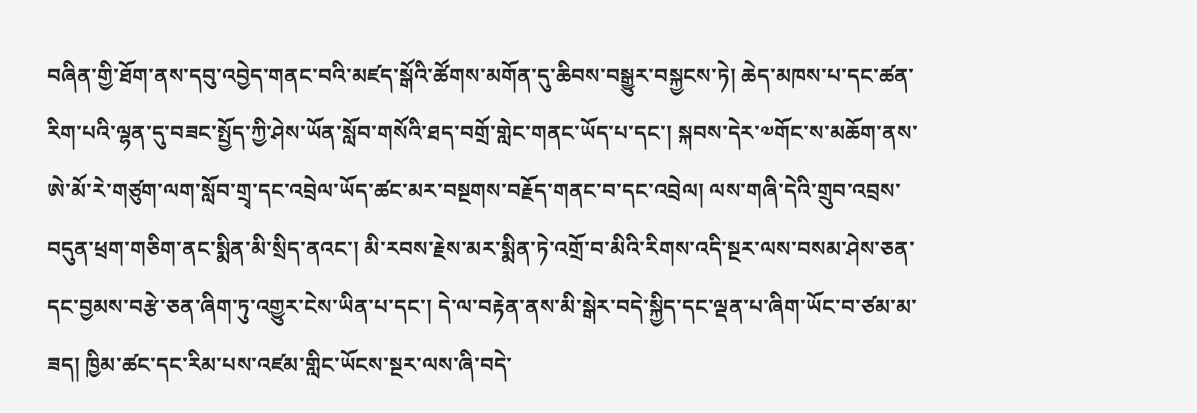བཞིན་གྱི་ཐོག་ནས་དབུ་འབྱེད་གནང་བའི་མཛད་སྒོའི་ཚོགས་མགོན་དུ་ཆིབས་བསྒྱུར་བསྐྱངས་ཏེ། ཆེད་མཁས་པ་དང་ཚན་རིག་པའི་ལྷན་དུ་བཟང་སྤྱོད་ཀྱི་ཤེས་ཡོན་སློབ་གསོའི་ཐད་བགྲོ་གླེང་གནང་ཡོད་པ་དང་། སྐབས་དེར་༧གོང་ས་མཆོག་ནས་ཨེ་མོ་རེ་གཙུག་ལག་སློབ་གྲྭ་དང་འབྲེལ་ཡོད་ཚང་མར་བསྔགས་བརྗོད་གནང་བ་དང་འབྲེལ། ལས་གཞི་དེའི་གྲུབ་འབྲས་བདུན་ཕྲག་གཅིག་ནང་སྨིན་མི་སྲིད་ནའང་། མི་རབས་རྗེས་མར་སྨིན་ཏེ་འགྲོ་བ་མིའི་རིགས་འདི་སྔར་ལས་བསམ་ཤེས་ཅན་དང་བྱམས་བརྩེ་ཅན་ཞིག་ཏུ་འགྱུར་ངེས་ཡིན་པ་དང་། དེ་ལ་བརྟེན་ནས་མི་སྒེར་བདེ་སྐྱིད་དང་ལྡན་པ་ཞིག་ཡོང་བ་ཙམ་མ་ཟད། ཁྱིམ་ཚང་དང་རིམ་པས་འཛམ་གླིང་ཡོངས་སྔར་ལས་ཞི་བདེ་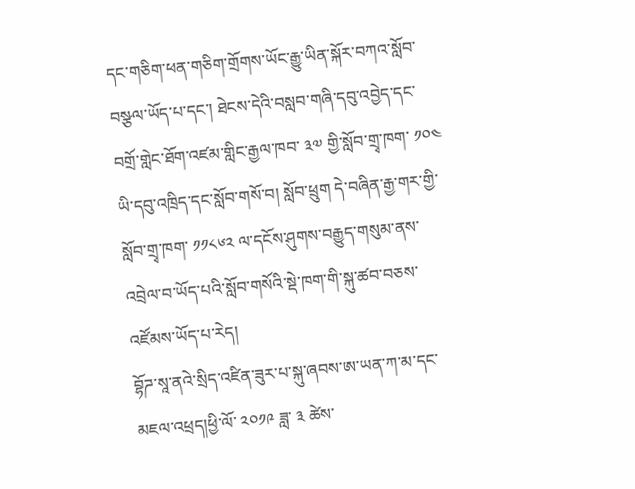དང་གཅིག་ཕན་གཅིག་གྲོགས་ཡོང་རྒྱུ་ཡིན་སྐོར་བཀའ་སློབ་བསྩལ་ཡོད་པ་དང་། ཐེངས་དེའི་བསླབ་གཞི་དབུ་འབྱེད་དང་བགྲོ་གླེང་ཐོག་འཛམ་གླིང་རྒྱལ་ཁབ་ ༣༧ གྱི་སློབ་གྲྭ་ཁག་ ༡༠༤ ཡི་དབུ་འཁྲིད་དང་སློབ་གསོ་བ། སློབ་ཕྲུག དེ་བཞིན་རྒྱ་གར་གྱི་སློབ་གྲྭ་ཁག་ ༡༡༨༦༢ ལ་དངོས་ཤུགས་བརྒྱུད་གསུམ་ནས་འབྲེལ་བ་ཡོད་པའི་སློབ་གསོའི་སྡེ་ཁག་གི་སྐུ་ཚབ་བཅས་འཛོམས་ཡོད་པ་རེད།
བྷོཌ་སཱ་ནའེ་སྲིད་འཛིན་ཟུར་པ་སྐུ་ཞབས་ཨ་ཡན་ཀ་མ་དང་མཇལ་འཕྲད།ཕྱི་ལོ་ ༢༠༡༩ ཟླ་ ༣ ཚེས་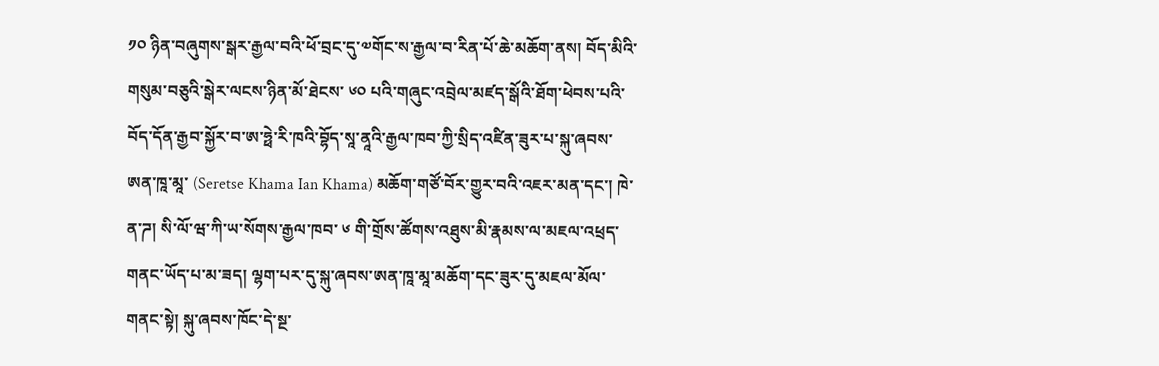༡༠ ཉིན་བཞུགས་སྒར་རྒྱལ་བའི་ཕོ་བྲང་དུ་༧གོང་ས་རྒྱལ་བ་རིན་པོ་ཆེ་མཆོག་ནས། བོད་མིའི་གསུམ་བཅུའི་སྒེར་ལངས་ཉིན་མོ་ཐེངས་ ༦༠ པའི་གཞུང་འབྲེལ་མཛད་སྒོའི་ཐོག་ཕེབས་པའི་བོད་དོན་རྒྱབ་སྐྱོར་བ་ཨ་ཧྥེ་རི་ཁའི་བྷོད་སཱ་ནཱའི་རྒྱལ་ཁབ་ཀྱི་སྲིད་འཛིན་ཟུར་པ་སྐུ་ཞབས་ཨན་ཁཱ་མཱ་ (Seretse Khama Ian Khama) མཆོག་གཙོ་བོར་གྱུར་བའི་འཇར་མན་དང་། ཁེ་ན་ཌ། སི་ལོ་ཝ་ཀི་ཡ་སོགས་རྒྱལ་ཁབ་ ༦ གི་གྲོས་ཚོགས་འཐུས་མི་རྣམས་ལ་མཇལ་འཕྲད་གནང་ཡོད་པ་མ་ཟད། ལྷག་པར་དུ་སྐུ་ཞབས་ཨན་ཁཱ་མཱ་མཆོག་དང་ཟུར་དུ་མཇལ་མོལ་གནང་སྟེ། སྐུ་ཞབས་ཁོང་དེ་སྔ་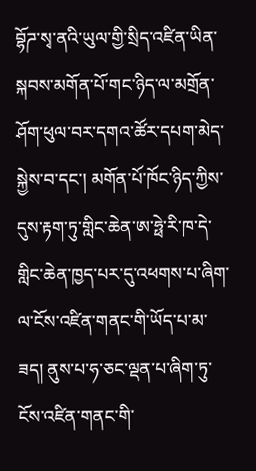བྷོཌ་སྭ་ནའི་ཡུལ་གྱི་སྲིད་འཛིན་ཡིན་སྐབས་མགོན་པོ་གང་ཉིད་ལ་མགྲོན་ཤོག་ཕུལ་བར་དགའ་ཚོར་དཔག་མེད་སྐྱེས་བ་དང་། མགོན་པོ་ཁོང་ཉིད་ཀྱིས་དུས་རྟག་ཏུ་གླིང་ཆེན་ཨ་ཧྥེ་རི་ཁ་དེ་གླིང་ཆེན་ཁྱད་པར་དུ་འཕགས་པ་ཞིག་ལ་ངོས་འཛིན་གནང་གི་ཡོད་པ་མ་ཟད། ནུས་པ་ཧ་ཅང་ལྡན་པ་ཞིག་ཏུ་ངོས་འཛིན་གནང་གི་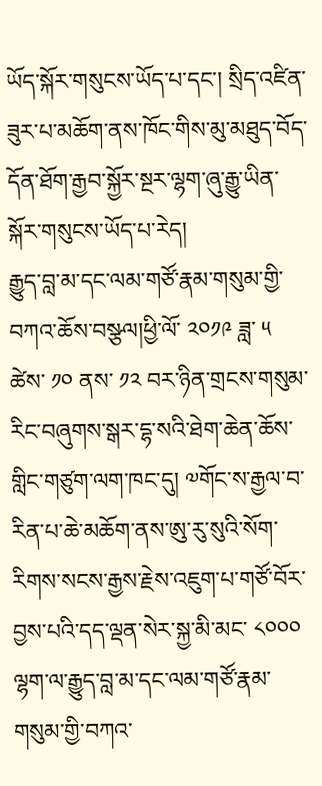ཡོད་སྐོར་གསུངས་ཡོད་པ་དང་། སྲིད་འཛིན་ཟུར་པ་མཆོག་ནས་ཁོང་གིས་མུ་མཐུད་བོད་དོན་ཐོག་རྒྱབ་སྐྱོར་སྔར་ལྷག་ཞུ་རྒྱུ་ཡིན་སྐོར་གསུངས་ཡོད་པ་རེད།
རྒྱུད་བླ་མ་དང་ལམ་གཙོ་རྣམ་གསུམ་གྱི་བཀའ་ཆོས་བསྩལ།ཕྱི་ལོ་ ༢༠༡༩ ཟླ་ ༥ ཚེས་ ༡༠ ནས་ ༡༢ བར་ཉིན་གྲངས་གསུམ་རིང་བཞུགས་སྒར་དྷ་སའི་ཐེག་ཆེན་ཆོས་གླིང་གཙུག་ལག་ཁང་དུ། ༧གོང་ས་རྒྱལ་བ་རིན་པ་ཆེ་མཆོག་ནས་ཨུ་རུ་སུའི་སོག་རིགས་སངས་རྒྱས་རྗེས་འཇུག་པ་གཙོ་བོར་བྱས་པའི་དད་ལྡན་སེར་སྐྱ་མི་མང་ ༨༠༠༠ ལྷག་ལ་རྒྱུད་བླ་མ་དང་ལམ་གཙོ་རྣམ་གསུམ་གྱི་བཀའ་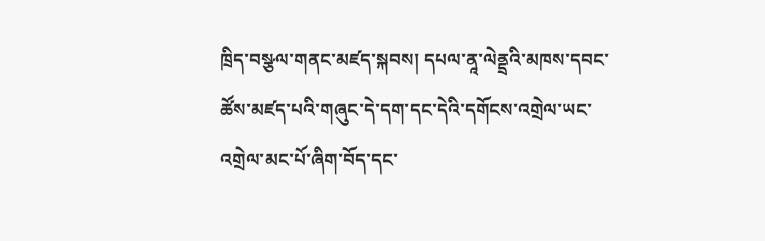ཁྲིད་བསྩལ་གནང་མཛད་སྐབས། དཔལ་ནཱ་ལེནྡྲའི་མཁས་དབང་ཚོས་མཛད་པའི་གཞུང་དེ་དག་དང་དེའི་དགོངས་འགྲེལ་ཡང་འགྲེལ་མང་པོ་ཞིག་བོད་དང་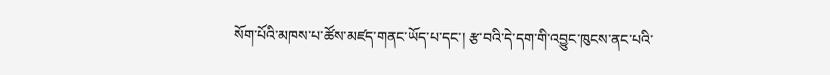སོག་པོའི་མཁས་པ་ཚོས་མཛད་གནང་ཡོད་པ་དང་། རྩ་བའི་དེ་དག་གི་འབྱུང་ཁུངས་ནང་པའི་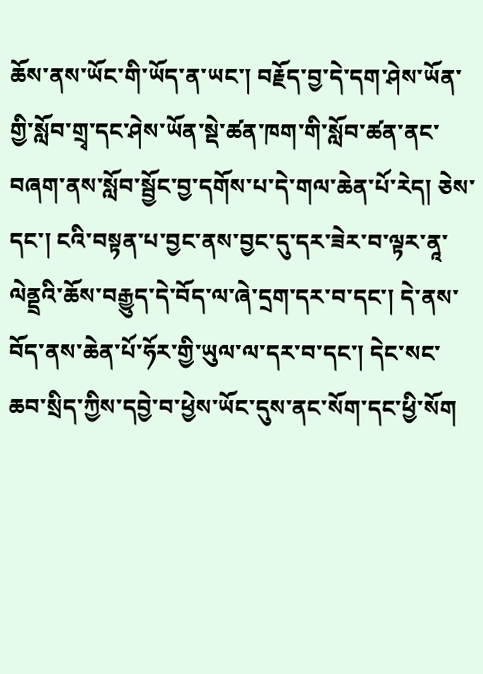ཆོས་ནས་ཡོང་གི་ཡོད་ན་ཡང་། བརྗོད་བྱ་དེ་དག་ཤེས་ཡོན་གྱི་སློབ་གྲྭ་དང་ཤེས་ཡོན་སྡེ་ཚན་ཁག་གི་སློབ་ཚན་ནང་བཞག་ནས་སློབ་སྦྱོང་བྱ་དགོས་པ་དེ་གལ་ཆེན་པོ་རེད། ཅེས་དང་། ངའི་བསྟན་པ་བྱང་ནས་བྱང་དུ་དར་ཟེར་བ་ལྟར་ནཱ་ལེནྡྲའི་ཆོས་བརྒྱུད་དེ་བོད་ལ་ཞེ་དྲག་དར་བ་དང་། དེ་ནས་བོད་ནས་ཆེན་པོ་ཧོར་གྱི་ཡུལ་ལ་དར་བ་དང་། དེང་སང་ཆབ་སྲིད་ཀྱིས་དབྱེ་བ་ཕྱེས་ཡོང་དུས་ནང་སོག་དང་ཕྱི་སོག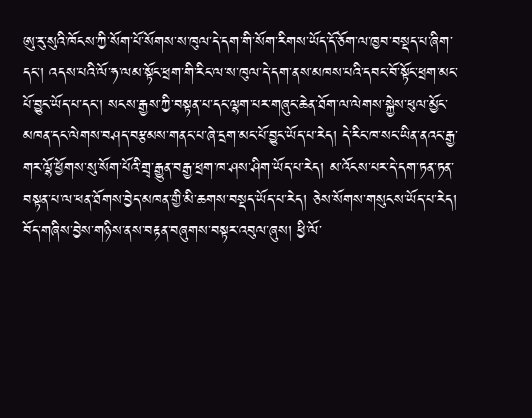ཨུ་རུ་སུའི་ཁོངས་ཀྱི་སོག་པོ་སོགས་ས་ཁུལ་དེ་དག་གི་སོག་རིགས་ཡོད་དོ་ཅོག་ལ་ཁྱབ་བསྡད་པ་ཞིག་དང་། འདས་པའི་ལོ་ཧ་ལམ་སྟོང་ཕྲག་གི་རིང་ལ་ས་ཁུལ་དེ་དག་ནས་མཁས་པའི་དབང་བོ་སྟོང་ཕྲག་མང་པོ་བྱུང་ཡོད་པ་དང་། སངས་རྒྱས་ཀྱི་བསྟན་པ་དང་ལྷག་པར་གཞུང་ཆེན་ཐོག་ལ་ལེགས་སྐྱེས་ཕུལ་མྱོང་མཁན་དང་ལེགས་བཤད་བརྩམས་གནང་པ་ཞེ་དྲག་མང་པོ་བྱུང་ཡོད་པ་རེད། དེ་རིང་ཁ་སང་ཡིན་ནའང་རྒྱ་གར་ལྷོ་ཕྱོགས་སུ་སོག་པོའི་གྲྭ་རྒྱུན་བརྒྱ་ཕྲག་ཁ་ཤས་ཤིག་ཡོད་པ་རེད། མ་འོངས་པར་དེ་དག་ཏན་ཏན་བསྟན་པ་ལ་ཕན་ཐོགས་བྱེད་མཁན་གྱི་མི་ཆགས་བསྡད་ཡོད་པ་རེད། ཅེས་སོགས་གསུངས་ཡོད་པ་རེད།
བོད་གཞིས་བྱེས་གཉིས་ནས་བརྟན་བཞུགས་བསྟར་འབུལ་ཞུས། ཕྱི་ལོ་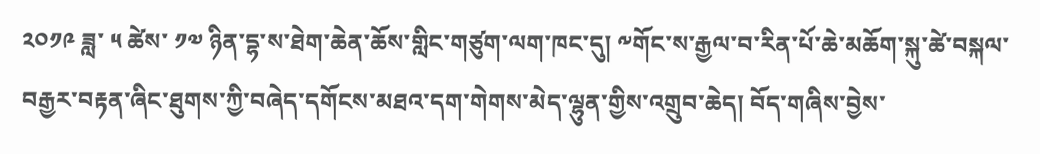༢༠༡༩ ཟླ་ ༥ ཚེས་ ༡༧ ཉིན་དྷ་ས་ཐེག་ཆེན་ཆོས་གླིང་གཙུག་ལག་ཁང་དུ། ༸གོང་ས་རྒྱལ་བ་རིན་པོ་ཆེ་མཆོག་སྐུ་ཚེ་བསྐལ་བརྒྱར་བརྟན་ཞིང་ཐུགས་ཀྱི་བཞེད་དགོངས་མཐའ་དག་གེགས་མེད་ལྷུན་གྱིས་འགྲུབ་ཆེད། བོད་གཞིས་བྱེས་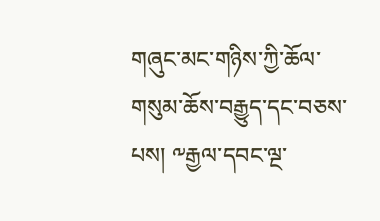གཞུང་མང་གཉིས་ཀྱི་ཆོལ་གསུམ་ཆོས་བརྒྱུད་དང་བཅས་པས། ༸རྒྱལ་དབང་ལྔ་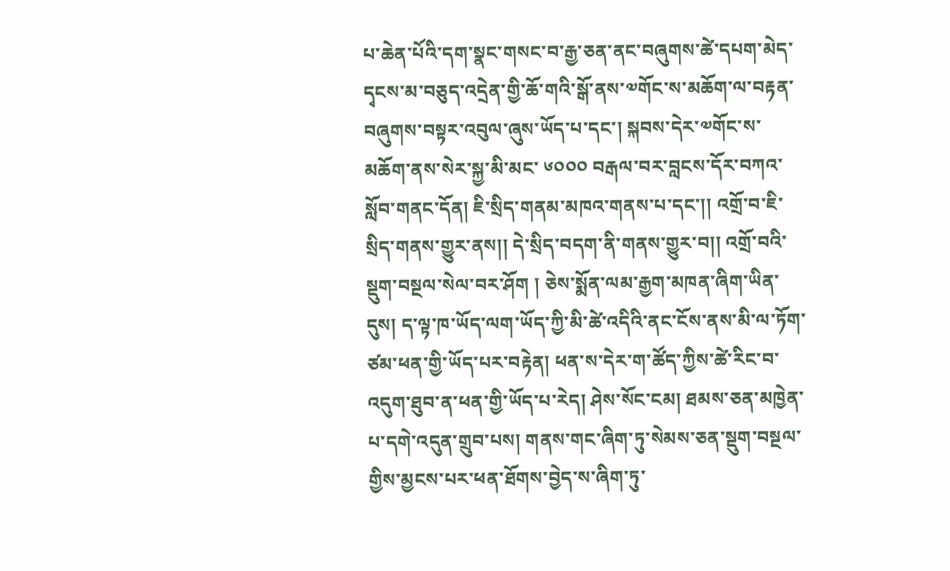པ་ཆེན་པོའི་དག་སྣང་གསང་བ་རྒྱ་ཅན་ནང་བཞུགས་ཚེ་དཔག་མེད་དྭངས་མ་བཅུད་འདྲེན་གྱི་ཆོ་གའི་སྒོ་ནས་༧གོང་ས་མཆོག་ལ་བརྟན་བཞུགས་བསྟར་འབུལ་ཞུས་ཡོད་པ་དང་། སྐབས་དེར་༧གོང་ས་མཆོག་ནས་སེར་སྐྱ་མི་མང་ ༦༠༠༠ བརྒལ་བར་བླངས་དོར་བཀའ་སློབ་གནང་དོན། ཇི་སྲིད་གནམ་མཁའ་གནས་པ་དང་།། འགྲོ་བ་ཇི་སྲིད་གནས་གྱུར་ནས།། དེ་སྲིད་བདག་ནི་གནས་གྱུར་བ།། འགྲོ་བའི་སྡུག་བསྔལ་སེལ་བར་ཤོག ། ཅེས་སྨོན་ལམ་རྒྱག་མཁན་ཞིག་ཡིན་དུས། ད་ལྟ་ཁ་ཡོད་ལག་ཡོད་ཀྱི་མི་ཚེ་འདིའི་ནང་ངོས་ནས་མི་ལ་ཏོག་ཙམ་ཕན་གྱི་ཡོད་པར་བརྟེན། ཕན་ས་དེར་ག་ཚོད་ཀྱིས་ཚེ་རིང་བ་འདུག་ཐུབ་ན་ཕན་གྱི་ཡོད་པ་རེད། ཤེས་སོང་ངམ། ཐམས་ཅན་མཁྱེན་པ་དགེ་འདུན་གྲུབ་པས། གནས་གང་ཞིག་ཏུ་སེམས་ཅན་སྡུག་བསྔལ་གྱིས་མྱངས་པར་ཕན་ཐོགས་བྱེད་ས་ཞིག་ཏུ་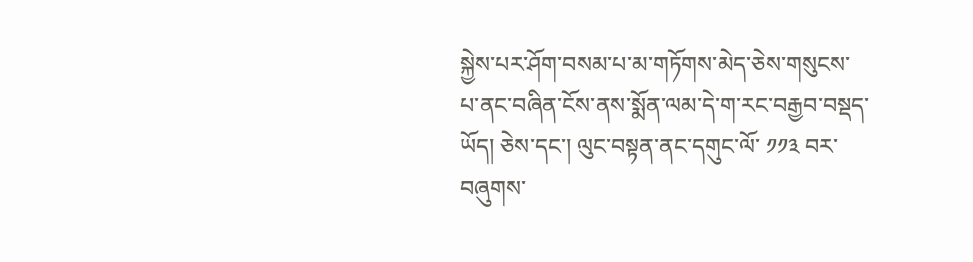སྐྱེས་པར་ཤོག་བསམ་པ་མ་གཏོགས་མེད་ཅེས་གསུངས་པ་ནང་བཞིན་ངོས་ནས་སྨོན་ལམ་དེ་ག་རང་བརྒྱབ་བསྡད་ཡོད། ཅེས་དང་། ལུང་བསྟན་ནང་དགུང་ལོ་ ༡༡༣ བར་བཞུགས་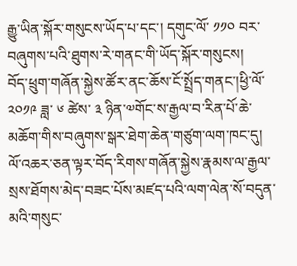རྒྱུ་ཡིན་སྐོར་གསུངས་ཡོད་པ་དང་། དགུང་ལོ་ ༡༡༠ བར་བཞུགས་པའི་ཐུགས་རེ་གནང་གི་ཡོད་སྐོར་གསུངས།
བོད་ཕྲུག་གཞོན་སྐྱེས་ཚོར་ནང་ཆོས་ངོ་སྤྲོད་གནང་།ཕྱི་ལོ་ ༢༠༡༩ ཟླ་ ༦ ཚེས་ ༣ ཉིན་༧གོང་ས་རྒྱལ་བ་རིན་པོ་ཆེ་མཆོག་གིས་བཞུགས་སྒར་ཐེག་ཆེན་གཙུག་ལག་ཁང་དུ། ལོ་འཆར་ཅན་ལྟར་བོད་རིགས་གཞོན་སྐྱེས་རྣམས་ལ་རྒྱལ་སྲས་ཐོགས་མེད་བཟང་པོས་མཛད་པའི་ལག་ལེན་སོ་བདུན་མའི་གསུང་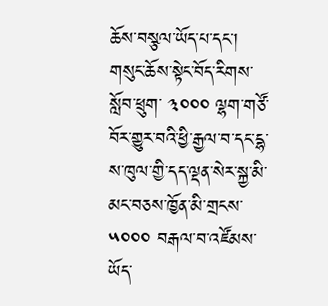ཆོས་བསྩལ་ཡོད་པ་དང་། གསུང་ཆོས་སྟེང་བོད་རིགས་སློབ་ཕྲུག་ ༣༠༠༠ ལྷག་གཙོ་བོར་གྱུར་བའི་ཕྱི་རྒྱལ་བ་དང་དྷ་ས་ཁུལ་གྱི་དད་ལྡན་སེར་སྐྱ་མི་མང་བཅས་ཁྱོན་མི་གྲངས་ ༥༠༠༠ བརྒལ་བ་འཛོམས་ཡོད་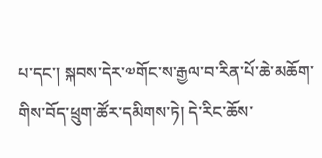པ་དང་། སྐབས་དེར་༧གོང་ས་རྒྱལ་བ་རིན་པོ་ཆེ་མཆོག་གིས་བོད་ཕྲུག་ཚོར་དམིགས་ཏེ། དེ་རིང་ཆོས་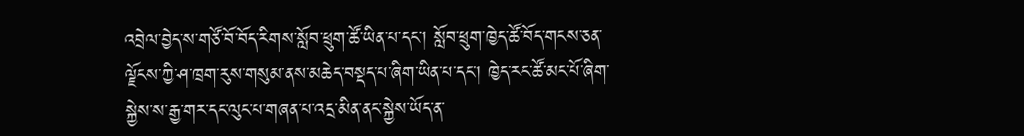འབྲེལ་བྱེད་ས་གཙོ་བོ་བོད་རིགས་སློབ་ཕྲུག་ཚོ་ཡིན་པ་དང་། སློབ་ཕྲུག་ཁྱེད་ཚོ་བོད་གངས་ཅན་ལྗོངས་ཀྱི་ཤ་ཁྲག་རུས་གསུམ་ནས་མཆེད་བསྡད་པ་ཞིག་ཡིན་པ་དང་། ཁྱེད་རང་ཚོ་མང་པོ་ཞིག་སྐྱེས་ས་རྒྱ་གར་དང་ལུང་པ་གཞན་པ་འདྲ་མིན་ནང་སྐྱེས་ཡོད་ན་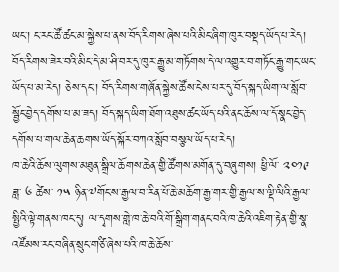ཡང་། ང་རང་ཚོ་ཚང་མ་སྐྱེས་པ་ནས་བོད་རིགས་ཞེས་པའི་མིང་ཞིག་ཁུར་བསྡད་ཡོད་པ་རེད། བོད་རིགས་ཟེར་བའི་མིང་དེ་མ་ཤི་བར་དུ་ཁུར་རྒྱུ་མ་གཏོགས་དེ་ལ་འགྱུར་བ་གཏོང་རྒྱུ་གང་ཡང་ཡོད་པ་མ་རེད། ཅེས་དང་། བོད་རིགས་གཞོན་སྐྱེས་ཚོས་ངེས་པར་དུ་བོད་སྐད་ཡིག་ལ་སློབ་སྦྱོང་བྱེད་དགོས་པ་མ་ཟད། བོད་སྐད་ཡིག་ཐོག་འཐུས་ཚང་ཡོད་པའི་ནང་ཆོས་ལ་དོ་སྣང་བྱེད་དགོས་པ་གལ་ཆེན་ཆགས་ཡོད་སྐོར་བཀའ་སློབ་བསྩལ་ཡོད་པ་རེད།
ཁ་ཆེའི་ཆོས་ལུགས་མཐུན་སྒྲིལ་ཆོགས་ཆེན་གྱི་ཚོགས་མགོན་དུ་བཞུགས། ཕྱི་ལོ་ ༢༠༡༩ ཟླ་ ༦ ཚེས་ ༡༥ ཉིན་༧གོང་ས་རྒྱལ་བ་རིན་པོ་ཆེ་མཆོག་རྒྱ་གར་གྱི་རྒྱལ་ས་ལྡི་ལིའི་རྒྱལ་སྤྱིའི་ལྟེ་གནས་ཁང་དུ། ལ་དྭགས་གླེ་ཁ་ཆེ་བའི་གོ་སྒྲིག་གནང་བའི་ཁ་ཆེའི་འཇིག་རྟེན་གྱི་སྣ་འཛོམས་རང་བཞིན་སྲུང་གཙི་ཞེས་པའི་ཁ་ཆེ་ཆོས་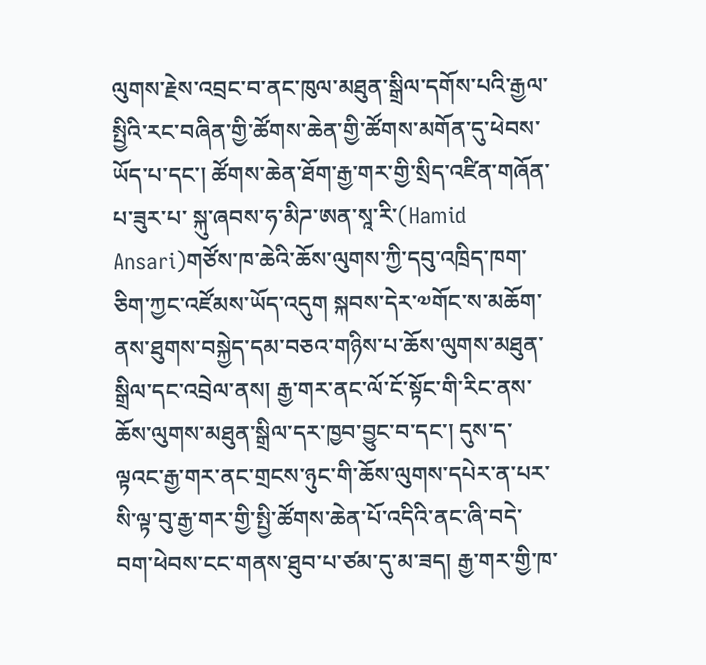ལུགས་རྗེས་འབྲང་བ་ནང་ཁུལ་མཐུན་སྒྲིལ་དགོས་པའི་རྒྱལ་སྤྱིའི་རང་བཞིན་གྱི་ཚོགས་ཆེན་གྱི་ཚོགས་མགོན་དུ་ཕེབས་ཡོད་པ་དང་། ཚོགས་ཆེན་ཐོག་རྒྱ་གར་གྱི་སྲིད་འཛིན་གཞོན་པ་ཟུར་པ་ སྐུ་ཞབས་ཧ་མིཌ་ཨན་སཱ་རི་(Hamid Ansari)གཙོས་ཁ་ཆེའི་ཆོས་ལུགས་ཀྱི་དབུ་འཁྲིད་ཁག་ཅིག་ཀྱང་འཛོམས་ཡོད་འདུག སྐབས་དེར་༧གོང་ས་མཆོག་ནས་ཐུགས་བསྐྱེད་དམ་བཅའ་གཉིས་པ་ཆོས་ལུགས་མཐུན་སྒྲིལ་དང་འབྲེལ་ནས། རྒྱ་གར་ནང་ལོ་ངོ་སྟོང་གི་རིང་ནས་ཆོས་ལུགས་མཐུན་སྒྲིལ་དར་ཁྱབ་བྱུང་བ་དང་། དུས་ད་ལྟའང་རྒྱ་གར་ནང་གྲངས་ཉུང་གི་ཆོས་ལུགས་དཔེར་ན་པར་སི་ལྟ་བུ་རྒྱ་གར་གྱི་སྤྱི་ཚོགས་ཆེན་པོ་འདིའི་ནང་ཞི་བདེ་བག་ཕེབས་ངང་གནས་ཐུབ་པ་ཙམ་དུ་མ་ཟད། རྒྱ་གར་གྱི་ཁ་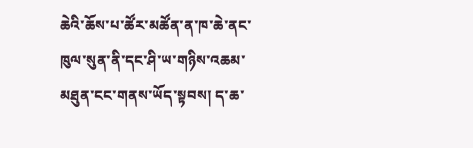ཆེའི་ཆོས་པ་ཚོར་མཚོན་ན་ཁ་ཆེ་ནང་ཁུལ་སུན་ནི་དང་ཤི་ཡ་གཉིས་འཆམ་མཐུན་ངང་གནས་ཡོད་སྟབས། ད་ཆ་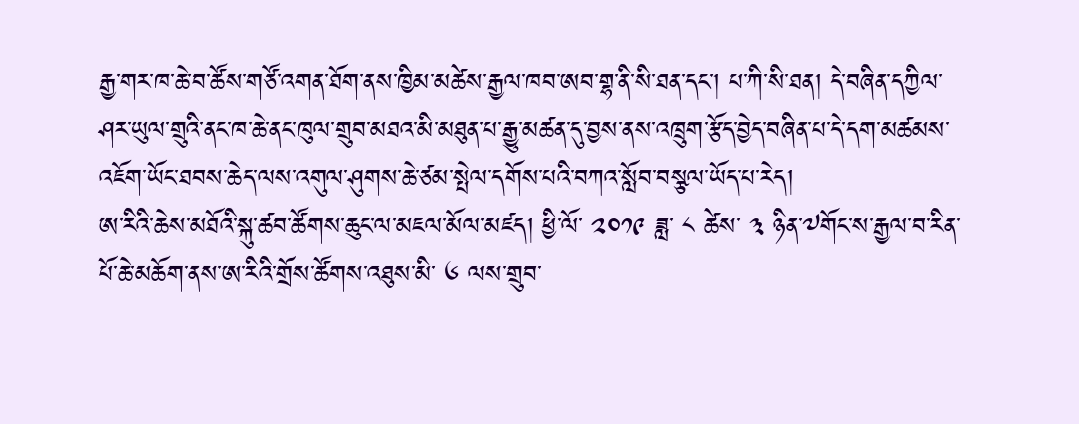རྒྱ་གར་ཁ་ཆེ་བ་ཚོས་གཙོ་འགན་ཐོག་ནས་ཁྱིམ་མཚེས་རྒྱལ་ཁབ་ཨབ་གྷ་ནི་སི་ཐན་དང་། པ་ཀི་སི་ཐན། དེ་བཞིན་དཀྱིལ་ཤར་ཡུལ་གྲུའི་ནང་ཁ་ཆེ་ནང་ཁུལ་གྲུབ་མཐའ་མི་མཐུན་པ་རྒྱུ་མཚན་དུ་བྱས་ནས་འཁྲུག་རྩོད་བྱེད་བཞིན་པ་དེ་དག་མཚམས་འཇོག་ཡོང་ཐབས་ཆེད་ལས་འགུལ་ཤུགས་ཆེ་ཙམ་སྤེལ་དགོས་པའི་བཀའ་སློབ་བསྩལ་ཡོད་པ་རེད།
ཨ་རིའི་ཆེས་མཐོའི་སྐུ་ཚབ་ཚོགས་ཆུང་ལ་མཇལ་མོལ་མཛད། ཕྱི་ལོ་ ༢༠༡༩ ཟླ་ ༨ ཚེས་ ༣ ཉིན་༧གོང་ས་རྒྱལ་བ་རིན་པོ་ཆེ་མཆོག་ནས་ཨ་རིའི་གྲོས་ཚོགས་འཐུས་མི་ ༦ ལས་གྲུབ་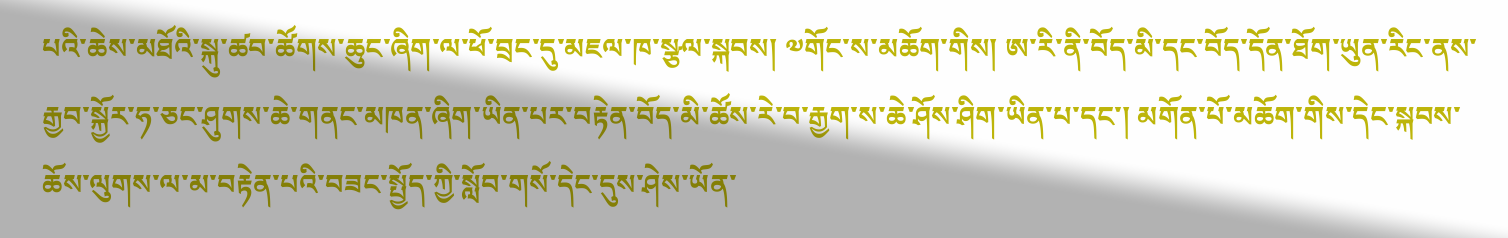པའི་ཆེས་མཐོའི་སྐུ་ཚབ་ཚོགས་ཆུང་ཞིག་ལ་ཕོ་བྲང་དུ་མཇལ་ཁ་སྩལ་སྐབས། ༧གོང་ས་མཆོག་གིས། ཨ་རི་ནི་བོད་མི་དང་བོད་དོན་ཐོག་ཡུན་རིང་ནས་རྒྱབ་སྐྱོར་ཧ་ཅང་ཤུགས་ཆེ་གནང་མཁན་ཞིག་ཡིན་པར་བརྟེན་བོད་མི་ཚོས་རེ་བ་རྒྱག་ས་ཆེ་ཤོས་ཤིག་ཡིན་པ་དང་། མགོན་པོ་མཆོག་གིས་དེང་སྐབས་ཆོས་ལུགས་ལ་མ་བརྟེན་པའི་བཟང་སྤྱོད་ཀྱི་སློབ་གསོ་དེང་དུས་ཤེས་ཡོན་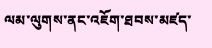ལམ་ལུགས་ནང་འཇོག་ཐབས་མཛད་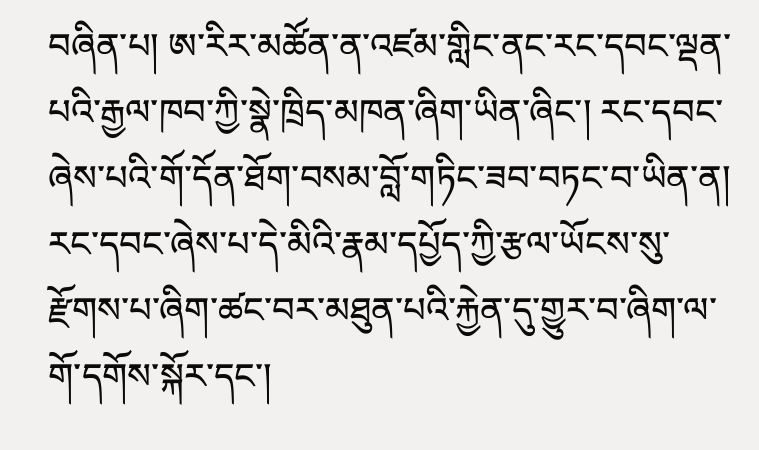བཞིན་པ། ཨ་རིར་མཚོན་ན་འཛམ་གླིང་ནང་རང་དབང་ལྡན་པའི་རྒྱལ་ཁབ་ཀྱི་སྣེ་ཁྲིད་མཁན་ཞིག་ཡིན་ཞིང་། རང་དབང་ཞེས་པའི་གོ་དོན་ཐོག་བསམ་བློ་གཏིང་ཟབ་བཏང་བ་ཡིན་ན། རང་དབང་ཞེས་པ་དེ་མིའི་རྣམ་དཔྱོད་ཀྱི་རྩལ་ཡོངས་སུ་རྫོགས་པ་ཞིག་ཚང་བར་མཐུན་པའི་རྐྱེན་དུ་གྱུར་བ་ཞིག་ལ་གོ་དགོས་སྐོར་དང་།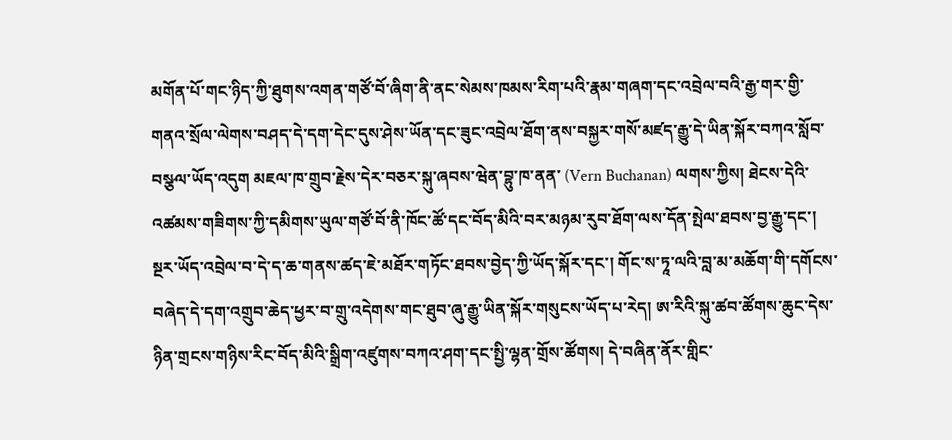མགོན་པོ་གང་ཉིད་ཀྱི་ཐུགས་འགན་གཙོ་བོ་ཞིག་ནི་ནང་སེམས་ཁམས་རིག་པའི་རྣམ་གཞག་དང་འབྲེལ་བའི་རྒྱ་གར་གྱི་གནའ་སྲོལ་ལེགས་བཤད་དེ་དག་དེང་དུས་ཤེས་ཡོན་དང་ཟུང་འབྲེལ་ཐོག་ནས་བསྐྱར་གསོ་མཛད་རྒྱུ་དེ་ཡིན་སྐོར་བཀའ་སློབ་བསྩལ་ཡོད་འདུག མཇལ་ཁ་གྲུབ་རྗེས་དེར་བཅར་སྐུ་ཞབས་ཝེན་བྷུ་ཁ་ནན་ (Vern Buchanan) ལགས་ཀྱིས། ཐེངས་དེའི་འཚམས་གཟིགས་ཀྱི་དམིགས་ཡུལ་གཙོ་བོ་ནི་ཁོང་ཚོ་དང་བོད་མིའི་བར་མཉམ་རུབ་ཐོག་ལས་དོན་སྤེལ་ཐབས་བྱ་རྒྱུ་དང་། སྔར་ཡོད་འབྲེལ་བ་དེ་ད་ཆ་གནས་ཚད་ཇེ་མཐོར་གཏོང་ཐབས་བྱེད་ཀྱི་ཡོད་སྐོར་དང་། གོང་ས་ཏཱ་ལའི་བླ་མ་མཆོག་གི་དགོངས་བཞེད་དེ་དག་འགྲུབ་ཆེད་ཕྱར་བ་གྲུ་འདེགས་གང་ཐུབ་ཞུ་རྒྱུ་ཡིན་སྐོར་གསུངས་ཡོད་པ་རེད། ཨ་རིའི་སྐུ་ཚབ་ཚོགས་ཆུང་དེས་ཉིན་གྲངས་གཉིས་རིང་བོད་མིའི་སྒྲིག་འཛུགས་བཀའ་ཤག་དང་སྤྱི་ལྷན་གྲོས་ཚོགས། དེ་བཞིན་ནོར་གླིང་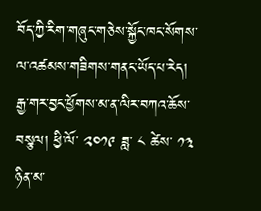བོད་ཀྱི་རིག་གཞུང་གཅེས་སྐྱོང་ཁང་སོགས་ལ་འཚམས་གཟིགས་གནང་ཡོད་པ་རེད།
རྒྱ་གར་བྱང་ཕྱོགས་མ་ན་ལིར་བཀའ་ཆོས་བསྩལ། ཕྱི་ལོ་ ༢༠༡༩ ཟླ་ ༨ ཚེས་ ༡༣ ཉིན་མ་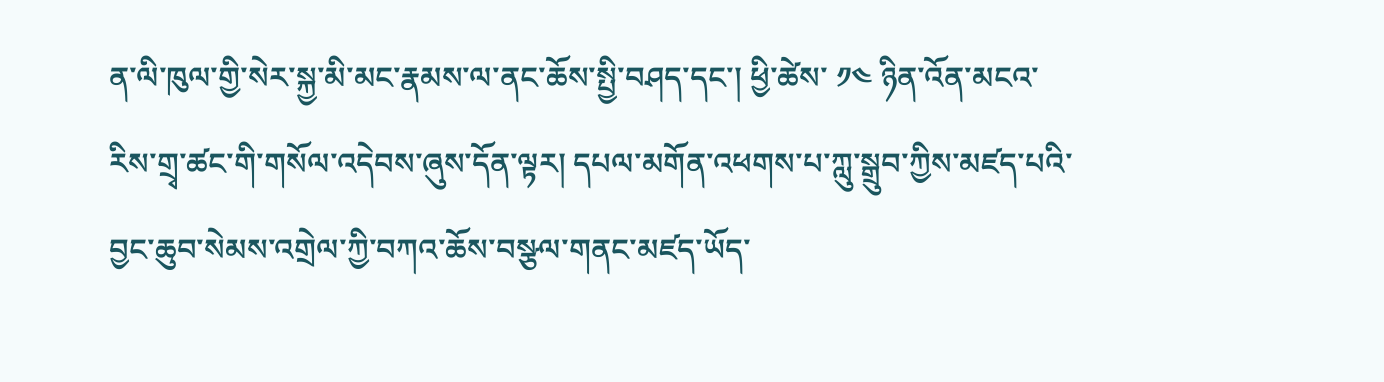ན་ལི་ཁུལ་གྱི་སེར་སྐྱ་མི་མང་རྣམས་ལ་ནང་ཆོས་སྤྱི་བཤད་དང་། ཕྱི་ཚེས་ ༡༤ ཉིན་འོན་མངའ་རིས་གྲྭ་ཚང་གི་གསོལ་འདེབས་ཞུས་དོན་ལྟར། དཔལ་མགོན་འཕགས་པ་ཀླུ་སྒྲུབ་ཀྱིས་མཛད་པའི་བྱང་ཆུབ་སེམས་འགྲེལ་ཀྱི་བཀའ་ཆོས་བསྩལ་གནང་མཛད་ཡོད་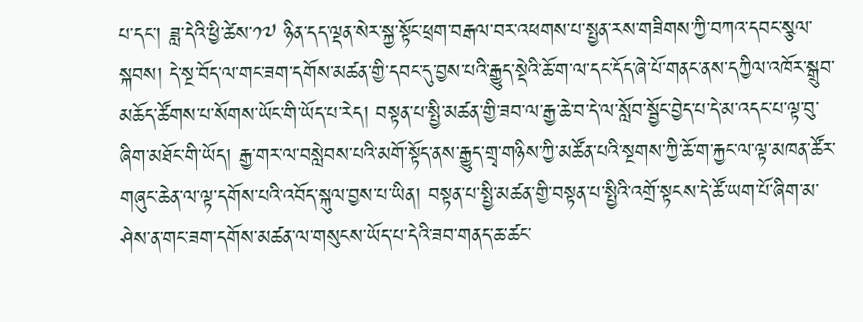པ་དང་། ཟླ་དེའི་ཕྱི་ཚེས་༡༧ ཉིན་དད་ལྡན་སེར་སྐྱ་སྟོང་ཕྲག་བརྒལ་བར་འཕགས་པ་སྤྱན་རས་གཟིགས་ཀྱི་བཀའ་དབང་སྩལ་སྐབས། དེ་སྔ་བོད་ལ་གང་ཟག་དགོས་མཚན་གྱི་དབང་དུ་བྱས་པའི་རྒྱུད་སྡེའི་ཆོ་ག་ལ་དང་དོད་ཞེ་པོ་གནང་ནས་དཀྱིལ་འཁོར་སྒྲུབ་མཆོད་ཚོགས་པ་སོགས་ཡོང་གི་ཡོད་པ་རེད། བསྟན་པ་སྤྱི་མཚན་གྱི་ཟབ་ལ་རྒྱ་ཆེ་བ་དེ་ལ་སློབ་སྦྱོང་བྱེད་པ་དེ་མ་འདང་པ་ལྟ་བུ་ཞིག་མཐོང་གི་ཡོད། རྒྱ་གར་ལ་བསླེབས་པའི་མགོ་སྟོད་ནས་རྒྱུད་གྲྭ་གཉིས་ཀྱི་མཚོན་པའི་སྔགས་ཀྱི་ཆོ་ག་རྐྱང་ལ་ལྟ་མཁན་ཚོར་གཞུང་ཆེན་ལ་ལྟ་དགོས་པའི་འབོད་སྐུལ་བྱས་པ་ཡིན། བསྟན་པ་སྤྱི་མཚན་གྱི་བསྟན་པ་སྤྱིའི་འགྲོ་སྟངས་དེ་ཚོ་ཡག་པོ་ཞིག་མ་ཤེས་ན་གང་ཟག་དགོས་མཚན་ལ་གསུངས་ཡོད་པ་དེའི་ཟབ་གནད་ཆ་ཚང་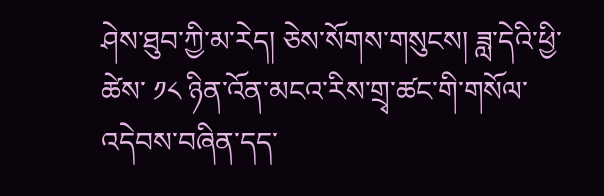ཤེས་ཐུབ་ཀྱི་མ་རེད། ཅེས་སོགས་གསུངས། ཟླ་དེའི་ཕྱི་ཚེས་ ༡༨ ཉིན་འོན་མངའ་རིས་གྲྭ་ཚང་གི་གསོལ་འདེབས་བཞིན་དད་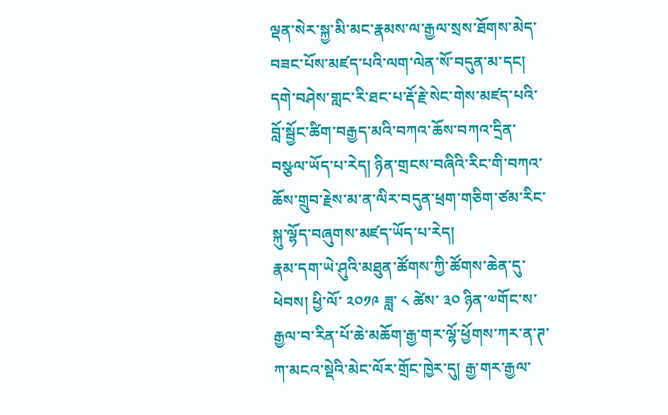ལྡན་སེར་སྐྱ་མི་མང་རྣམས་ལ་རྒྱལ་སྲས་ཐོགས་མེད་བཟང་པོས་མཛད་པའི་ལག་ལེན་སོ་བདུན་མ་དང། དགེ་བཤེས་གླང་རི་ཐང་པ་རྡོ་རྗེ་སེང་གེས་མཛད་པའི་བློ་སྦྱོང་ཚིག་བརྒྱད་མའི་བཀའ་ཆོས་བཀའ་དྲིན་བསྩལ་ཡོད་པ་རེད། ཉིན་གྲངས་བཞིའི་རིང་གི་བཀའ་ཆོས་གྲུབ་རྗེས་མ་ན་ལིར་བདུན་ཕྲག་གཅིག་ཙམ་རིང་སྐུ་ལྷོད་བཞུགས་མཛད་ཡོད་པ་རེད།
རྣམ་དག་ཡེ་ཤུའི་མཐུན་ཚོགས་ཀྱི་ཚོགས་ཆེན་དུ་ཕེབས། ཕྱི་ལོ་ ༢༠༡༩ ཟླ་ ༨ ཚེས་ ༣༠ ཉིན་༧གོང་ས་རྒྱལ་བ་རིན་པོ་ཆེ་མཆོག་རྒྱ་གར་ལྷོ་ཕྱོགས་ཀར་ན་ཊ་ཀ་མངའ་སྡེའི་མེང་ལོར་གྲོང་ཁྱེར་དུ། རྒྱ་གར་རྒྱལ་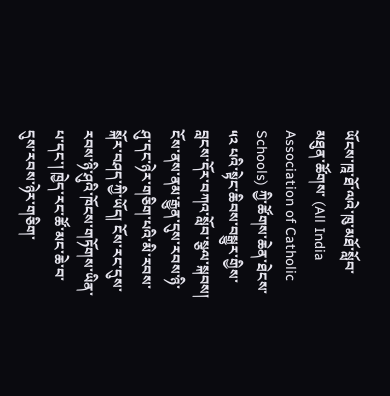ཡོངས་ཁཱ་ཐོ་ལའེ་ཁུ་མཐོ་སློབ་མཐུན་ཚོགས་ (All India Association of Catholic Schools) ཀྱི་ཚོགས་ཆེན་ཐེངས་ ༥༢ པའི་སྟེང་ཆིབས་བསྒྱུར་གྱིས་བླངས་དོར་བཀའ་སློབ་སྩལ་སྐབས། ངོས་ནས་ནམ་རྒྱུན་དུས་རབས་ཉི་ཤུ་དང་ཉེར་གཅིག་པའི་མི་རབས་སྐོར་བཤད་ཀྱི་ཡོད། ངོས་རང་དུས་རབས་ཉི་ཤུའི་ཁོངས་གཏོགས་ཡིན་པ་དང་། ཁྱེད་རང་ཚོ་མང་ཆེ་བ་དུས་རབས་ཉེར་གཅིག་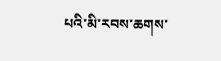པའི་མི་རབས་ཆགས་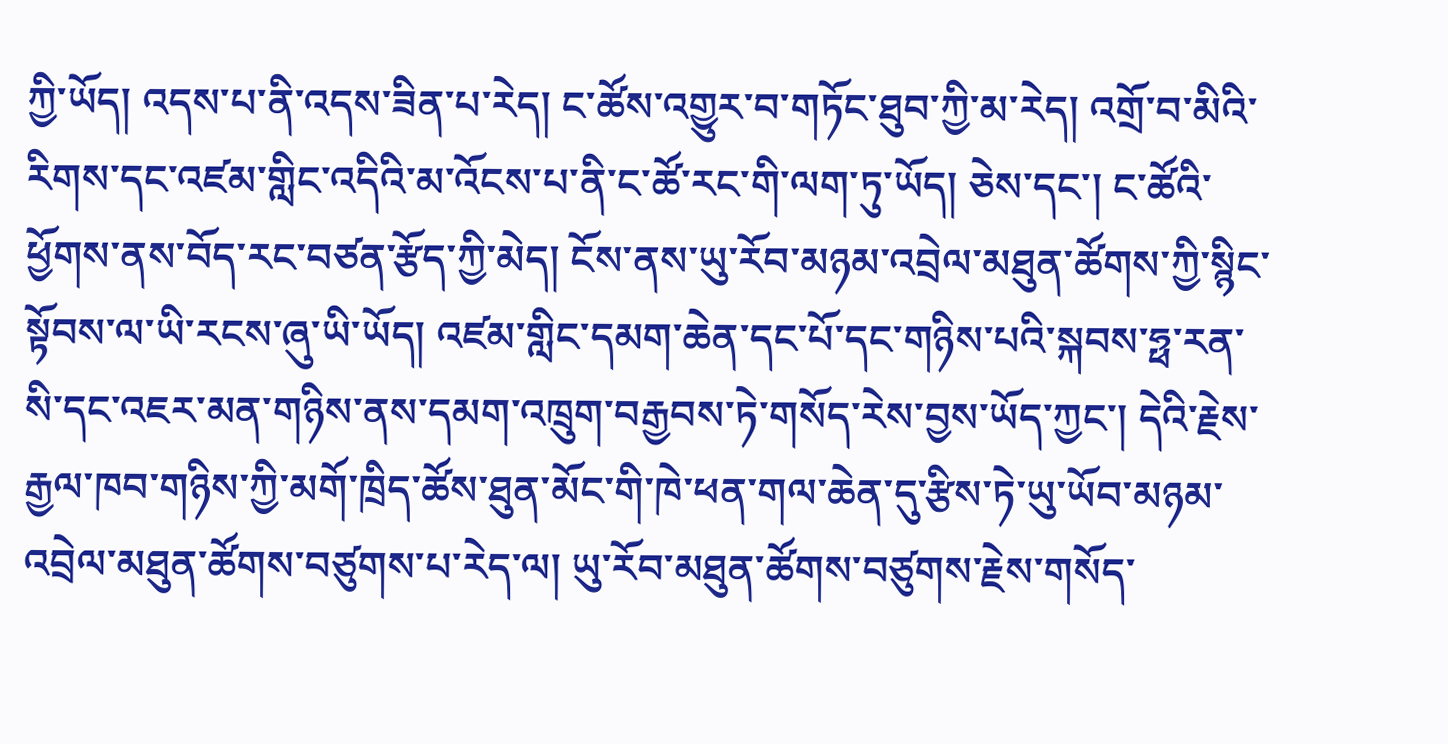ཀྱི་ཡོད། འདས་པ་ནི་འདས་ཟིན་པ་རེད། ང་ཚོས་འགྱུར་བ་གཏོང་ཐུབ་ཀྱི་མ་རེད། འགྲོ་བ་མིའི་རིགས་དང་འཛམ་གླིང་འདིའི་མ་འོངས་པ་ནི་ང་ཚོ་རང་གི་ལག་ཏུ་ཡོད། ཅེས་དང་། ང་ཚོའི་ཕྱོགས་ནས་བོད་རང་བཙན་རྩོད་ཀྱི་མེད། ངོས་ནས་ཡུ་རོབ་མཉམ་འབྲེལ་མཐུན་ཚོགས་ཀྱི་སྙིང་སྟོབས་ལ་ཡི་རངས་ཞུ་ཡི་ཡོད། འཛམ་གླིང་དམག་ཆེན་དང་པོ་དང་གཉིས་པའི་སྐབས་ཧྥ་རན་སི་དང་འཇར་མན་གཉིས་ནས་དམག་འཁྲུག་བརྒྱབས་ཏེ་གསོད་རེས་བྱས་ཡོད་ཀྱང་། དེའི་རྗེས་རྒྱལ་ཁབ་གཉིས་ཀྱི་མགོ་ཁྲིད་ཚོས་ཐུན་མོང་གི་ཁེ་ཕན་གལ་ཆེན་དུ་རྩིས་ཏེ་ཡུ་ཡོབ་མཉམ་འབྲེལ་མཐུན་ཚོགས་བཙུགས་པ་རེད་ལ། ཡུ་རོབ་མཐུན་ཚོགས་བཙུགས་རྗེས་གསོད་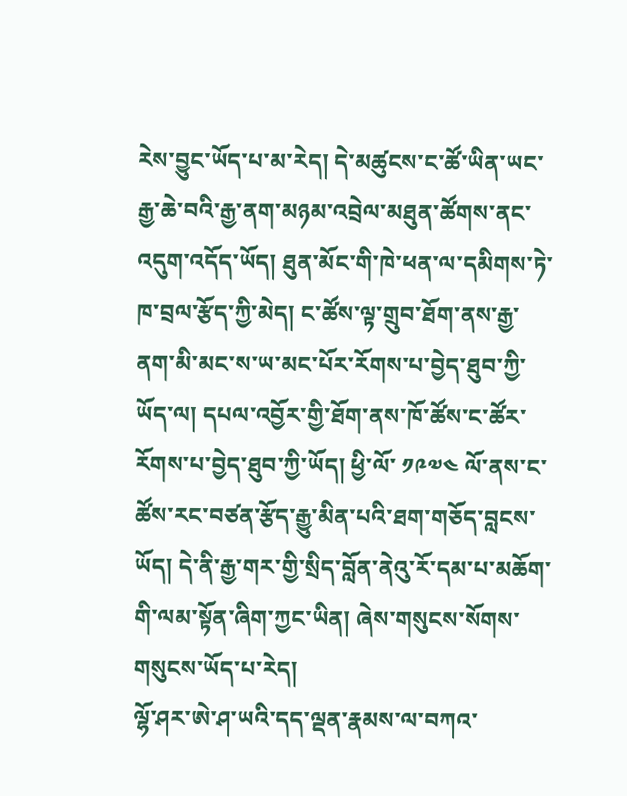རེས་བྱུང་ཡོད་པ་མ་རེད། དེ་མཚུངས་ང་ཚོ་ཡིན་ཡང་རྒྱ་ཆེ་བའི་རྒྱ་ནག་མཉམ་འབྲེལ་མཐུན་ཚོགས་ནང་འདུག་འདོད་ཡོད། ཐུན་མོང་གི་ཁེ་ཕན་ལ་དམིགས་ཏེ་ཁ་བྲལ་རྩོད་ཀྱི་མེད། ང་ཚོས་ལྟ་གྲུབ་ཐོག་ནས་རྒྱ་ནག་མི་མང་ས་ཡ་མང་པོར་རོགས་པ་བྱེད་ཐུབ་ཀྱི་ཡོད་ལ། དཔལ་འབྱོར་གྱི་ཐོག་ནས་ཁོ་ཚོས་ང་ཚོར་རོགས་པ་བྱེད་ཐུབ་ཀྱི་ཡོད། ཕྱི་ལོ་ ༡༩༧༤ ལོ་ནས་ང་ཚོས་རང་བཙན་རྩོད་རྒྱུ་མིན་པའི་ཐག་གཅོད་བླངས་ཡོད། དེ་ནི་རྒྱ་གར་གྱི་སྲིད་བློན་ནེའུ་རོ་དམ་པ་མཆོག་གི་ལམ་སྟོན་ཞིག་ཀྱང་ཡིན། ཞེས་གསུངས་སོགས་གསུངས་ཡོད་པ་རེད།
ལྷོ་ཤར་ཨེ་ཤ་ཡའི་དད་ལྡན་རྣམས་ལ་བཀའ་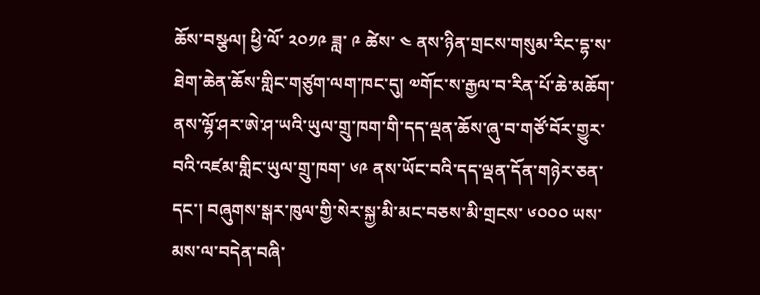ཆོས་བསྩལ། ཕྱི་ལོ་ ༢༠༡༩ ཟླ་ ༩ ཚེས་ ༤ ནས་ཉིན་གྲངས་གསུམ་རིང་དྷ་ས་ཐེག་ཆེན་ཆོས་གླིང་གཙུག་ལག་ཁང་དུ། ༧གོང་ས་རྒྱལ་བ་རིན་པོ་ཆེ་མཆོག་ནས་ལྷོ་ཤར་ཨེ་ཤ་ཡའི་ཡུལ་གྲུ་ཁག་གི་དད་ལྡན་ཆོས་ཞུ་བ་གཙོ་བོར་གྱུར་བའི་འཛམ་གླིང་ཡུལ་གྲུ་ཁག་ ༦༩ ནས་ཡོང་བའི་དད་ལྡན་དོན་གཉེར་ཅན་དང་། བཞུགས་སྒར་ཁུལ་གྱི་སེར་སྐྱ་མི་མང་བཅས་མི་གྲངས་ ༦༠༠༠ ཡས་མས་ལ་བདེན་བཞི་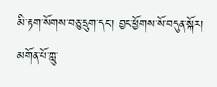མི་རྟག་སོགས་བཅུ་དྲུག་དང་། བྱང་ཕྱོགས་སོ་བདུན་སྐོར། མགོན་པོ་ཀླུ་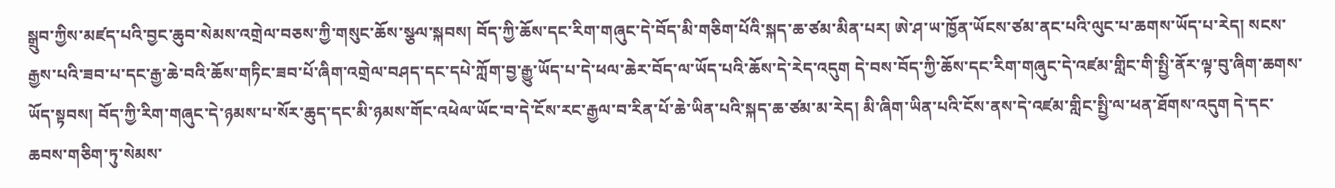སྒྲུབ་ཀྱིས་མཛད་པའི་བྱང་ཆུབ་སེམས་འགྲེལ་བཅས་ཀྱི་གསུང་ཆོས་སྩལ་སྐབས། བོད་ཀྱི་ཆོས་དང་རིག་གཞུང་དེ་བོད་མི་གཅིག་པོའི་སྐད་ཆ་ཙམ་མིན་པར། ཨེ་ཤ་ཡ་ཁྱོན་ཡོངས་ཙམ་ནང་པའི་ལུང་པ་ཆགས་ཡོད་པ་རེད། སངས་རྒྱས་པའི་ཟབ་པ་དང་རྒྱ་ཆེ་བའི་ཆོས་གཏིང་ཟབ་པོ་ཞིག་འགྲེལ་བཤད་དང་དཔེ་ཀློག་བྱ་རྒྱུ་ཡོད་པ་དེ་ཕལ་ཆེར་བོད་ལ་ཡོད་པའི་ཆོས་དེ་རེད་འདུག དེ་བས་བོད་ཀྱི་ཆོས་དང་རིག་གཞུང་དེ་འཛམ་གླིང་གི་སྤྱི་ནོར་ལྟ་བུ་ཞིག་ཆགས་ཡོད་སྟབས། བོད་ཀྱི་རིག་གཞུང་དེ་ཉམས་པ་སོར་ཆུད་དང་མི་ཉམས་གོང་འཕེལ་ཡོང་བ་དེ་ངོས་རང་རྒྱལ་བ་རིན་པོ་ཆེ་ཡིན་པའི་སྐད་ཆ་ཙམ་མ་རེད། མི་ཞིག་ཡིན་པའི་ངོས་ནས་དེ་འཛམ་གླིང་སྤྱི་ལ་ཕན་ཐོགས་འདུག དེ་དང་ཆབས་གཅིག་ཏུ་སེམས་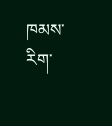ཁམས་རིག་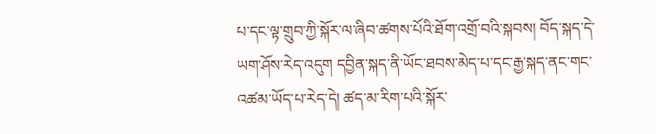པ་དང་ལྟ་གྲུབ་ཀྱི་སྐོར་ལ་ཞིབ་ཚགས་པོའི་ཐོག་འགྲོ་བའི་སྐབས། བོད་སྐད་དེ་ཡག་ཤོས་རེད་འདུག དབྱིན་སྐད་ནི་ཡོང་ཐབས་མེད་པ་དང་རྒྱ་སྐད་ནང་གང་འཚམ་ཡོད་པ་རེད་དེ། ཚད་མ་རིག་པའི་སྐོར་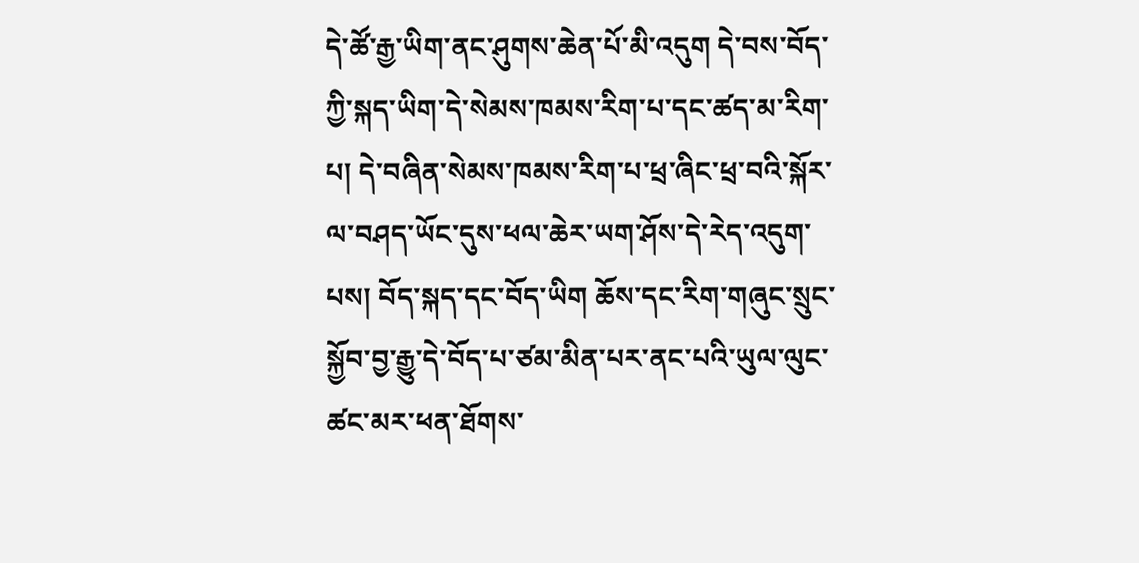དེ་ཚོ་རྒྱ་ཡིག་ནང་ཤུགས་ཆེན་པོ་མི་འདུག དེ་བས་བོད་ཀྱི་སྐད་ཡིག་དེ་སེམས་ཁམས་རིག་པ་དང་ཚད་མ་རིག་པ། དེ་བཞིན་སེམས་ཁམས་རིག་པ་ཕྲ་ཞིང་ཕྲ་བའི་སྐོར་ལ་བཤད་ཡོང་དུས་ཕལ་ཆེར་ཡག་ཤོས་དེ་རེད་འདུག་པས། བོད་སྐད་དང་བོད་ཡིག ཆོས་དང་རིག་གཞུང་སྲུང་སྐྱོབ་བྱ་རྒྱུ་དེ་བོད་པ་ཙམ་མིན་པར་ནང་པའི་ཡུལ་ལུང་ཚང་མར་ཕན་ཐོགས་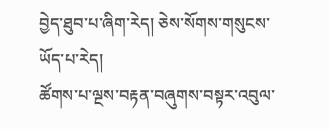བྱེད་ཐུབ་པ་ཞིག་རེད། ཅེས་སོགས་གསུངས་ཡོད་པ་རེད།
ཚོགས་པ་ལྔས་བརྟན་བཞུགས་བསྟར་འབུལ་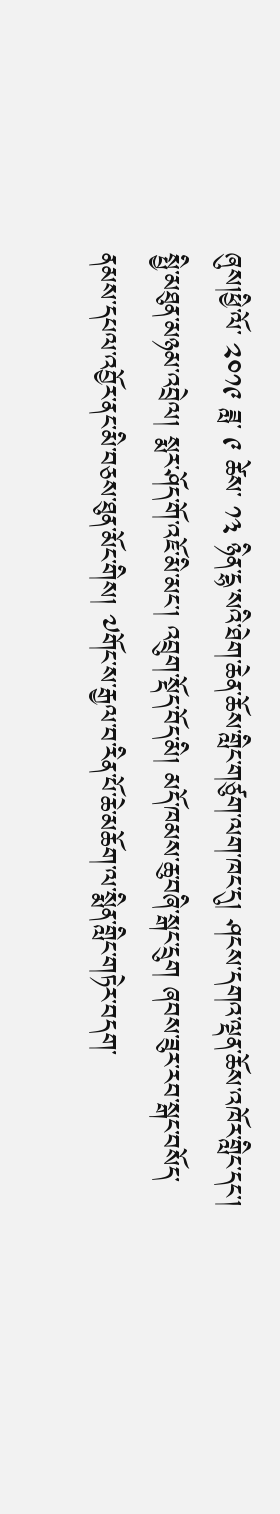ཞུས།ཕྱི་ལོ་ ༢༠༡༩ ཟླ་ ༩ ཚེས་ ༡༣ ཉིན་དྷ་སའི་ཐེག་ཆེན་ཆོས་གླིང་གཙུག་ལག་ཁང་དུ། ཤངས་དགའ་ལྡན་ཆོས་འཁོར་གླིང་དང་། སྤྱི་མཐུན་མཉམ་འབྲེལ། སྨར་ཤོད་གོ་འཇོ་མི་མང་། འབྲུག་སྡོད་བོད་མི། མདོ་ཁམས་ཆུ་བཞི་སྒང་དྲུག ཞབས་ཟུར་རབ་སྒང་བསོད་ནམས་དཔལ་འབྱོར་ནང་མི་བཅས་ཐུན་མོང་གིས། ༧གོང་ས་རྒྱལ་བ་རིན་པོ་ཆེ་མཆོག་ལ་སྨིན་གླིང་གཏེར་བདག་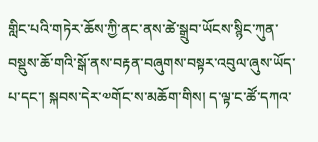གླིང་པའི་གཏེར་ཆོས་ཀྱི་ནང་ནས་ཚེ་སྒྲུབ་ཡོངས་སྙིང་ཀུན་བསྡུས་ཆོ་གའི་སྒོ་ནས་བརྟན་བཞུགས་བསྟར་འབུལ་ཞུས་ཡོད་པ་དང་། སྐབས་དེར་༧གོང་ས་མཆོག་གིས། ད་ལྟ་ང་ཚོ་དཀའ་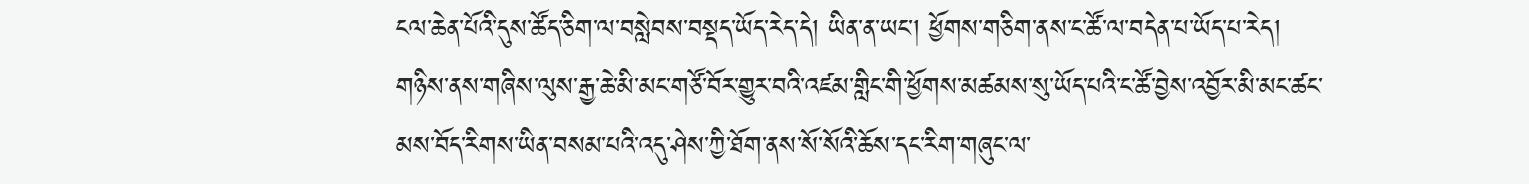ངལ་ཆེན་པོའི་དུས་ཚོད་ཅིག་ལ་བསླེབས་བསྡད་ཡོད་རེད་དེ། ཡིན་ན་ཡང་། ཕྱོགས་གཅིག་ནས་ང་ཚོ་ལ་བདེན་པ་ཡོད་པ་རེད། གཉིས་ནས་གཞིས་ལུས་རྒྱ་ཆེ་མི་མང་གཙོ་བོར་གྱུར་བའི་འཛམ་གླིང་གི་ཕྱོགས་མཚམས་སུ་ཡོད་པའི་ང་ཚོ་བྱེས་འབྱོར་མི་མང་ཚང་མས་བོད་རིགས་ཡིན་བསམ་པའི་འདུ་ཤེས་ཀྱི་ཐོག་ནས་སོ་སོའི་ཆོས་དང་རིག་གཞུང་ལ་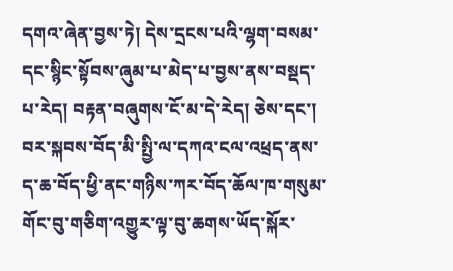དགའ་ཞེན་བྱས་ཏེ། དེས་དྲངས་པའི་ལྷག་བསམ་དང་སྙིང་སྟོབས་ཞུམ་པ་མེད་པ་བྱས་ནས་བསྡད་པ་རེད། བརྟན་བཞུགས་ངོ་མ་དེ་རེད། ཅེས་དང་། བར་སྐབས་བོད་མི་སྤྱི་ལ་དཀའ་ངལ་འཕྲད་ནས་ད་ཆ་བོད་ཕྱི་ནང་གཉིས་ཀར་བོད་ཆོལ་ཁ་གསུམ་གོང་བུ་གཅིག་འགྱུར་ལྟ་བུ་ཆགས་ཡོད་སྐོར་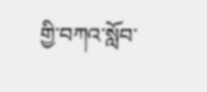གྱི་བཀའ་སློབ་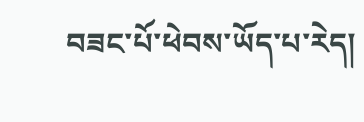བཟང་པོ་ཕེབས་ཡོད་པ་རེད།